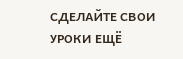СДЕЛАЙТЕ СВОИ УРОКИ ЕЩЁ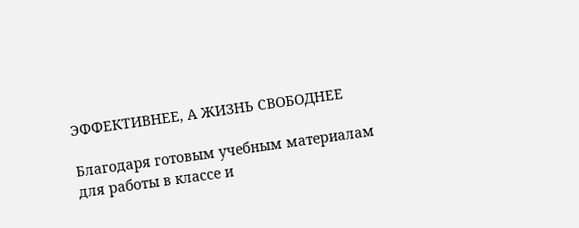ЭФФЕКТИВНЕЕ, А ЖИЗНЬ СВОБОДНЕЕ

Благодаря готовым учебным материалам для работы в классе и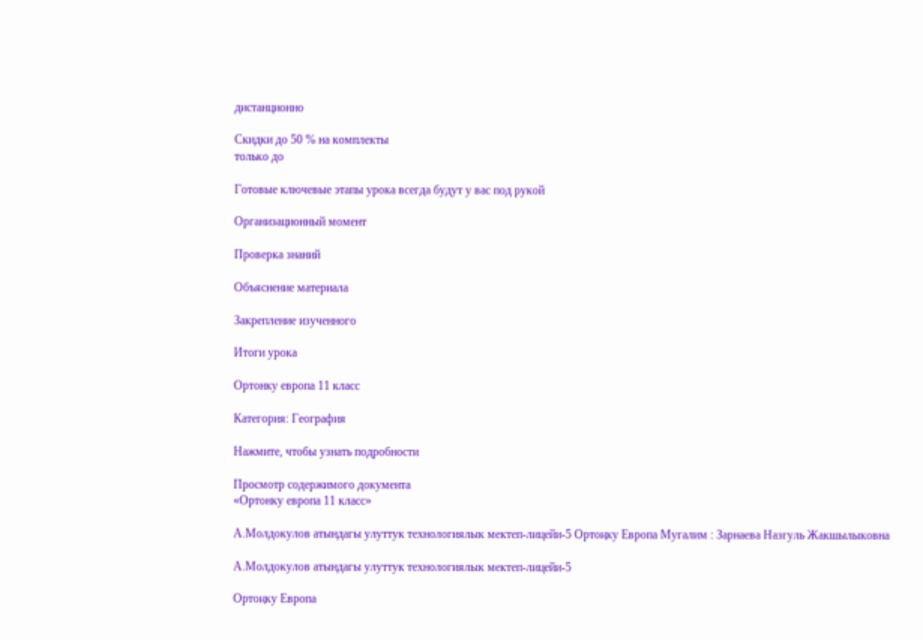дистанционно

Скидки до 50 % на комплекты
только до

Готовые ключевые этапы урока всегда будут у вас под рукой

Организационный момент

Проверка знаний

Объяснение материала

Закрепление изученного

Итоги урока

Ортонку европа 11 класс

Категория: География

Нажмите, чтобы узнать подробности

Просмотр содержимого документа
«Ортонку европа 11 класс»

А.Молдокулов атындагы улуттук технологиялык мектеп-лицейи-5 Ортоңку Европа Мугалим : Зарнаева Назгуль Жакшылыковна

А.Молдокулов атындагы улуттук технологиялык мектеп-лицейи-5

Ортоңку Европа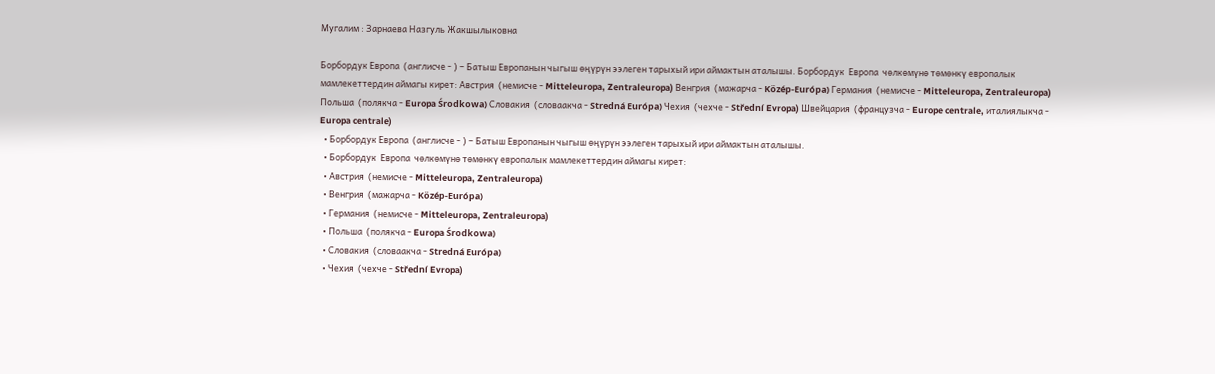Мугалим : Зарнаева Назгуль Жакшылыковна

Борбордук Европа  (англисче - ) – Батыш Европанын чыгыш өңүрүн ээлеген тарыхый ири аймактын аталышы. Борбордук  Европа  чөлкөмүнө төмөнкү европалык мамлекеттердин аймагы кирет: Австрия  (немисче - Mitteleuropa, Zentraleuropa) Венгрия  (мажарча - Közép-Európa) Германия  (немисче - Mitteleuropa, Zentraleuropa) Польша  (полякча - Europa Środkowa) Словакия  (словаакча - Stredná Európa) Чехия  (чехче - Střední Evropa) Швейцария  (французча - Europe centrale, италиялыкча - Europa centrale)
  • Борбордук Европа  (англисче - ) – Батыш Европанын чыгыш өңүрүн ээлеген тарыхый ири аймактын аталышы.
  • Борбордук  Европа  чөлкөмүнө төмөнкү европалык мамлекеттердин аймагы кирет:
  • Австрия  (немисче - Mitteleuropa, Zentraleuropa)
  • Венгрия  (мажарча - Közép-Európa)
  • Германия  (немисче - Mitteleuropa, Zentraleuropa)
  • Польша  (полякча - Europa Środkowa)
  • Словакия  (словаакча - Stredná Európa)
  • Чехия  (чехче - Střední Evropa)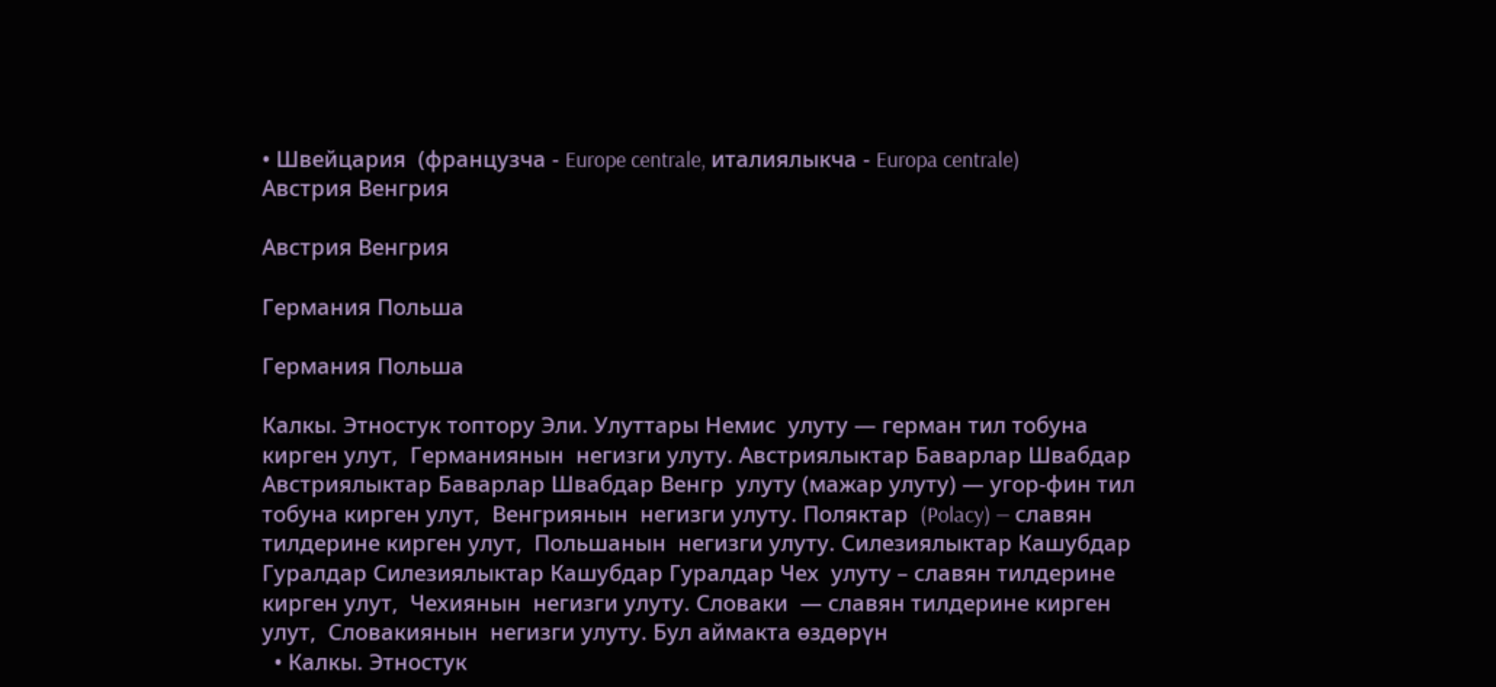• Швейцария  (французча - Europe centrale, италиялыкча - Europa centrale)
Австрия Венгрия

Австрия Венгрия

Германия Польша

Германия Польша

Калкы. Этностук топтору Эли. Улуттары Немис  улуту — герман тил тобуна кирген улут,  Германиянын  негизги улуту. Австриялыктар Баварлар Швабдар Австриялыктар Баварлар Швабдар Венгр  улуту (мажар улуту) — угор-фин тил тобуна кирген улут,  Венгриянын  негизги улуту. Поляктар  (Polacy) — славян тилдерине кирген улут,  Польшанын  негизги улуту. Силезиялыктар Кашубдар Гуралдар Силезиялыктар Кашубдар Гуралдар Чех  улуту – славян тилдерине кирген улут,  Чехиянын  негизги улуту. Словаки  — славян тилдерине кирген улут,  Словакиянын  негизги улуту. Бул аймакта өздөрүн
  • Калкы. Этностук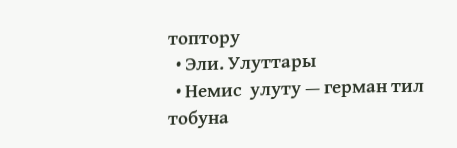топтору
  • Эли. Улуттары
  • Немис  улуту — герман тил тобуна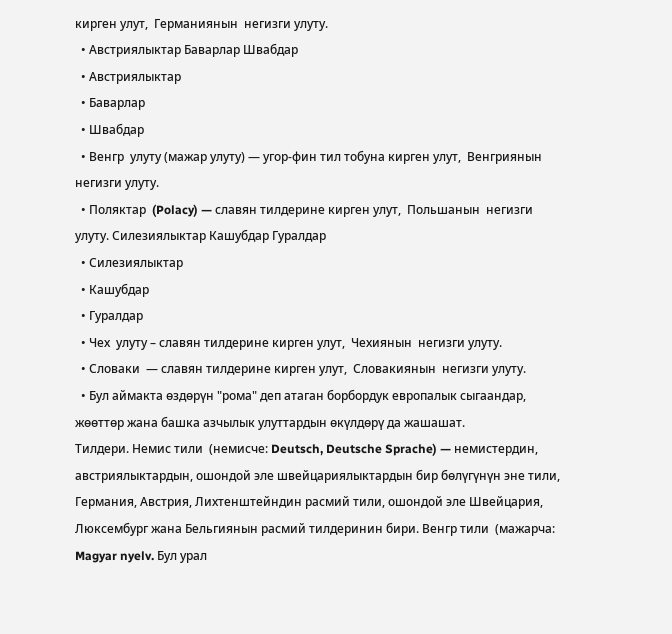кирген улут,  Германиянын  негизги улуту.
  • Австриялыктар Баварлар Швабдар
  • Австриялыктар
  • Баварлар
  • Швабдар
  • Венгр  улуту (мажар улуту) — угор-фин тил тобуна кирген улут,  Венгриянын  негизги улуту.
  • Поляктар  (Polacy) — славян тилдерине кирген улут,  Польшанын  негизги улуту. Силезиялыктар Кашубдар Гуралдар
  • Силезиялыктар
  • Кашубдар
  • Гуралдар
  • Чех  улуту – славян тилдерине кирген улут,  Чехиянын  негизги улуту.
  • Словаки  — славян тилдерине кирген улут,  Словакиянын  негизги улуту.
  • Бул аймакта өздөрүн "рома" деп атаган борбордук европалык сыгаандар, жөөттөр жана башка азчылык улуттардын өкүлдөрү да жашашат.
Тилдери. Немис тили  (немисче: Deutsch, Deutsche Sprache) — немистердин, австриялыктардын, ошондой эле швейцариялыктардын бир бөлүгүнүн эне тили, Германия, Австрия, Лихтенштейндин расмий тили, ошондой эле Швейцария, Люксембург жана Бельгиянын расмий тилдеринин бири. Венгр тили  (мажарча: Magyar nyelv. Бул урал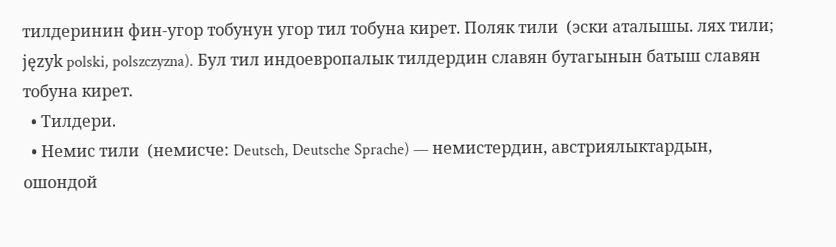тилдеринин фин-угор тобунун угор тил тобуна кирет. Поляк тили  (эски аталышы. лях тили; język polski, polszczyzna). Бул тил индоевропалык тилдердин славян бутагынын батыш славян тобуна кирет.
  • Тилдери.
  • Немис тили  (немисче: Deutsch, Deutsche Sprache) — немистердин, австриялыктардын, ошондой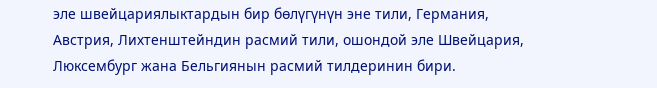эле швейцариялыктардын бир бөлүгүнүн эне тили, Германия, Австрия, Лихтенштейндин расмий тили, ошондой эле Швейцария, Люксембург жана Бельгиянын расмий тилдеринин бири.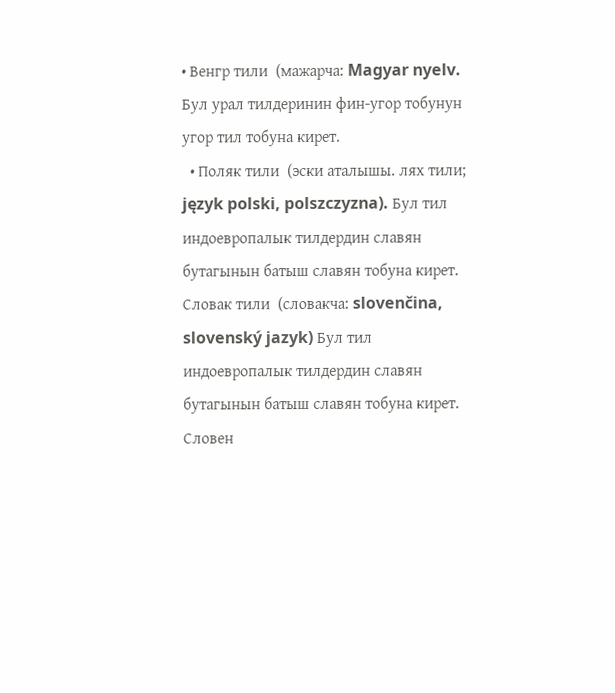• Венгр тили  (мажарча: Magyar nyelv. Бул урал тилдеринин фин-угор тобунун угор тил тобуна кирет.
  • Поляк тили  (эски аталышы. лях тили; język polski, polszczyzna). Бул тил индоевропалык тилдердин славян бутагынын батыш славян тобуна кирет.
Словак тили  (словакча: slovenčina, slovenský jazyk) Бул тил индоевропалык тилдердин славян бутагынын батыш славян тобуна кирет. Словен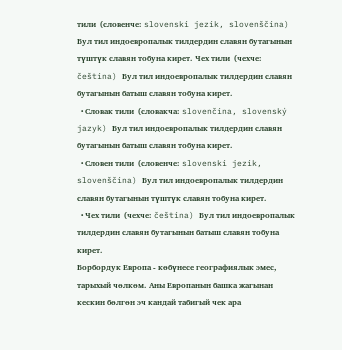тили  (словенче: slovenski jezik, slovenščina) Бул тил индоевропалык тилдердин славян бутагынын түштүк славян тобуна кирет. Чех тили  (чехче: čeština) Бул тил индоевропалык тилдердин славян бутагынын батыш славян тобуна кирет.
  • Словак тили  (словакча: slovenčina, slovenský jazyk) Бул тил индоевропалык тилдердин славян бутагынын батыш славян тобуна кирет.
  • Словен тили  (словенче: slovenski jezik, slovenščina) Бул тил индоевропалык тилдердин славян бутагынын түштүк славян тобуна кирет.
  • Чех тили  (чехче: čeština) Бул тил индоевропалык тилдердин славян бутагынын батыш славян тобуна кирет.
Борбордук Европа - көбүнесе географиялык эмес, тарыхый чөлкөм. Аны Европанын башка жагынан кескин бөлгөн эч кандай табигый чек ара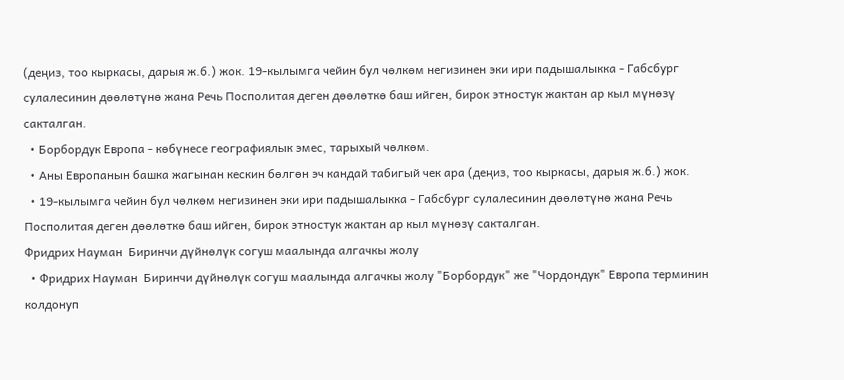(деңиз, тоо кыркасы, дарыя ж.б.) жок. 19-кылымга чейин бул чөлкөм негизинен эки ири падышалыкка - Габсбург сулалесинин дөөлөтүнө жана Речь Посполитая деген дөөлөткө баш ийген, бирок этностук жактан ар кыл мүнөзү сакталган.
  • Борбордук Европа - көбүнесе географиялык эмес, тарыхый чөлкөм.
  • Аны Европанын башка жагынан кескин бөлгөн эч кандай табигый чек ара (деңиз, тоо кыркасы, дарыя ж.б.) жок.
  • 19-кылымга чейин бул чөлкөм негизинен эки ири падышалыкка - Габсбург сулалесинин дөөлөтүнө жана Речь Посполитая деген дөөлөткө баш ийген, бирок этностук жактан ар кыл мүнөзү сакталган.
Фридрих Науман  Биринчи дүйнөлүк согуш маалында алгачкы жолу
  • Фридрих Науман  Биринчи дүйнөлүк согуш маалында алгачкы жолу "Борбордук" же "Чордондук" Европа терминин колдонуп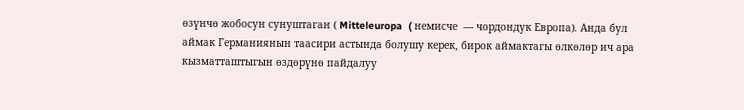өзүнчө жобосун сунуштаган ( Mitteleuropa  ( немисче  — чордондук Европа). Анда бул аймак Германиянын таасири астында болушу керек, бирок аймактагы өлкөлөр ич ара кызматташтыгын өздөрүнө пайдалуу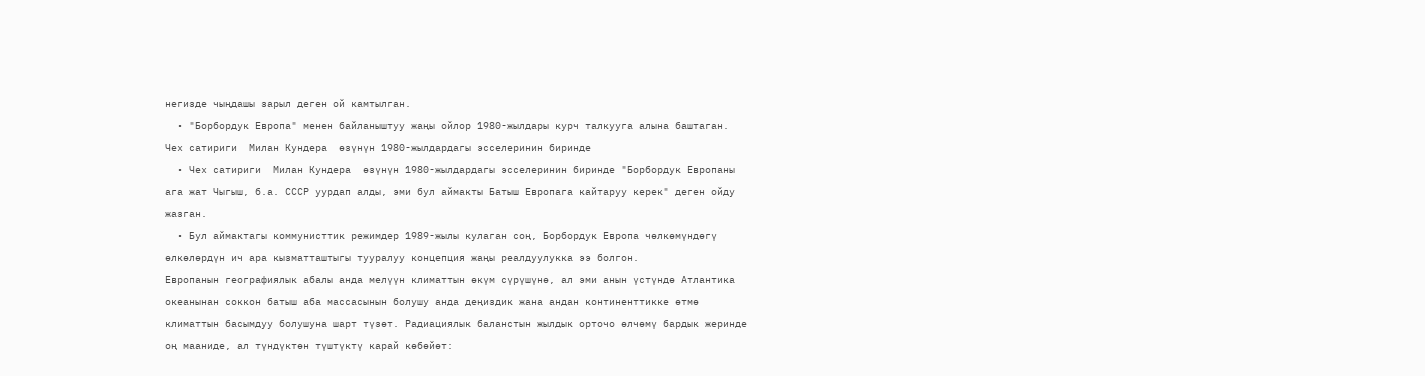негизде чыңдашы зарыл деген ой камтылган.
  • "Борбордук Европа" менен байланыштуу жаңы ойлор 1980-жылдары курч талкууга алына баштаган.
Чех сатириги  Милан Кундера  өзүнүн 1980-жылдардагы эсселеринин биринде
  • Чех сатириги  Милан Кундера  өзүнүн 1980-жылдардагы эсселеринин биринде "Борбордук Европаны ага жат Чыгыш, б.а. СССР уурдап алды, эми бул аймакты Батыш Европага кайтаруу керек" деген ойду жазган.
  • Бул аймактагы коммунисттик режимдер 1989-жылы кулаган соң, Борбордук Европа чөлкөмүндөгү өлкөлөрдүн ич ара кызматташтыгы тууралуу концепция жаңы реалдуулукка ээ болгон.
Европанын географиялык абалы анда мелүүн климаттын өкүм сүрүшүнө, ал эми анын үстүндө Атлантика океанынан соккон батыш аба массасынын болушу анда деңиздик жана андан континенттикке өтмө климаттын басымдуу болушуна шарт түзөт. Радиациялык баланстын жылдык орточо өлчөмү бардык жеринде оң мааниде, ал түндүктөн түштүктү карай көбөйөт: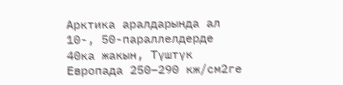Арктика аралдарында ал 10-, 50-параллелдерде 40ка жакын, Түштүк Европада 250–290 кж/см2ге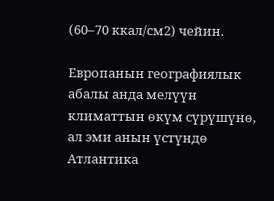(60–70 ккал/см2) чейин.

Европанын географиялык абалы анда мелүүн климаттын өкүм сүрүшүнө, ал эми анын үстүндө Атлантика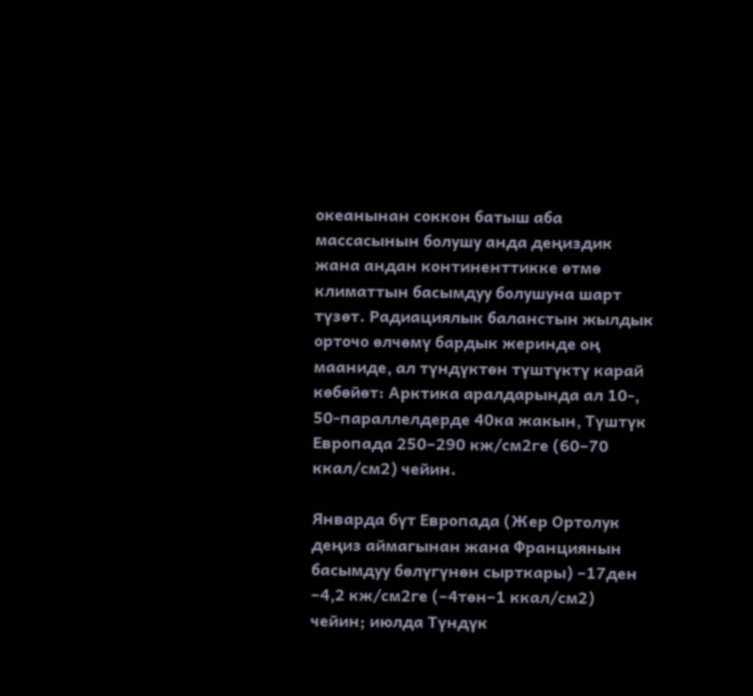океанынан соккон батыш аба массасынын болушу анда деңиздик жана андан континенттикке өтмө климаттын басымдуу болушуна шарт түзөт. Радиациялык баланстын жылдык орточо өлчөмү бардык жеринде оң мааниде, ал түндүктөн түштүктү карай көбөйөт: Арктика аралдарында ал 10-, 50-параллелдерде 40ка жакын, Түштүк Европада 250–290 кж/см2ге (60–70 ккал/см2) чейин.

Январда бүт Европада (Жер Ортолук деңиз аймагынан жана Франциянын басымдуу бөлүгүнөн сырткары) –17ден –4,2 кж/см2ге (–4төн–1 ккал/см2) чейин; июлда Түндүк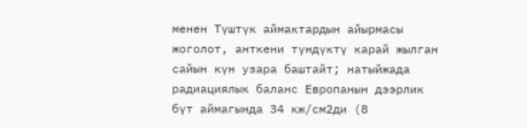менен Түштүк аймактардын айырмасы жоголот, анткени түндүктү карай жылган сайын күн узара баштайт; натыйжада радиациялык баланс Европанын дээрлик бүт аймагында 34 кж/см2ди (8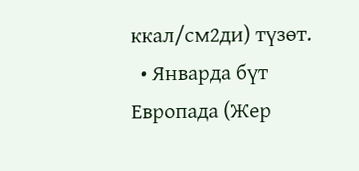ккал/см2ди) түзөт.
  • Январда бүт Европада (Жер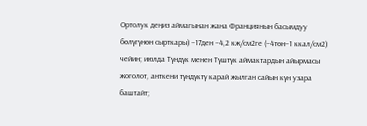Ортолук деңиз аймагынан жана Франциянын басымдуу бөлүгүнөн сырткары) –17ден –4,2 кж/см2ге (–4төн–1 ккал/см2) чейин; июлда Түндүк менен Түштүк аймактардын айырмасы жоголот, анткени түндүктү карай жылган сайын күн узара баштайт;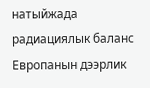натыйжада радиациялык баланс Европанын дээрлик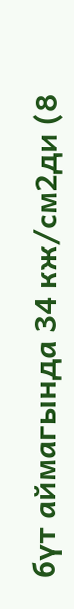бүт аймагында 34 кж/см2ди (8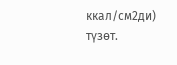ккал/см2ди) түзөт.